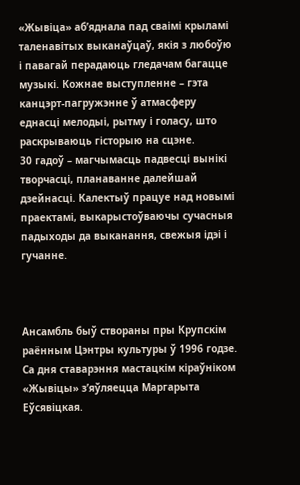«Жывіца» аб’яднала пад сваімі крыламі таленавітых выканаўцаў, якія з любоўю і павагай перадаюць гледачам багацце музыкі. Кожнае выступленне – гэта канцэрт-пагружэнне ў атмасферу еднасці мелодыі, рытму і голасу, што раскрываюць гісторыю на сцэне.
30 гадоў – магчымасць падвесці вынікі творчасці, планаванне далейшай дзейнасці. Калектыў працуе над новымі праектамі, выкарыстоўваючы сучасныя падыходы да выканання, свежыя ідэі і гучанне.



Ансамбль быў створаны пры Крупскім раённым Цэнтры культуры ў 1996 годзе. Са дня ставарэння мастацкім кіраўніком «Жывіцы» з’яўляецца Маргарыта Еўсявіцкая.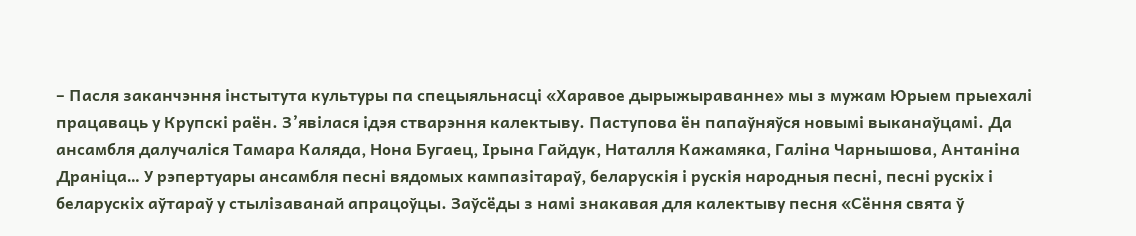– Пасля заканчэння інстытута культуры па спецыяльнасці «Харавое дырыжыраванне» мы з мужам Юрыем прыехалі працаваць у Крупскі раён. З’явілася ідэя стварэння калектыву. Паступова ён папаўняўся новымі выканаўцамі. Да ансамбля далучаліся Тамара Каляда, Нона Бугаец, Ірына Гайдук, Наталля Кажамяка, Галіна Чарнышова, Антаніна Драніца… У рэпертуары ансамбля песні вядомых кампазітараў, беларускія і рускія народныя песні, песні рускіх і беларускіх аўтараў у стылізаванай апрацоўцы. Заўсёды з намі знакавая для калектыву песня «Сёння свята ў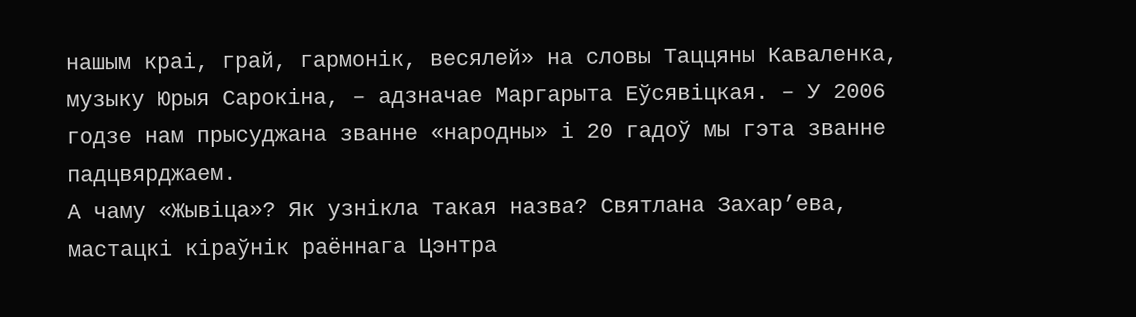нашым краі, грай, гармонік, весялей» на словы Таццяны Каваленка, музыку Юрыя Сарокіна, – адзначае Маргарыта Еўсявіцкая. – У 2006 годзе нам прысуджана званне «народны» і 20 гадоў мы гэта званне падцвярджаем.
А чаму «Жывіца»? Як узнікла такая назва? Святлана Захар’ева, мастацкі кіраўнік раённага Цэнтра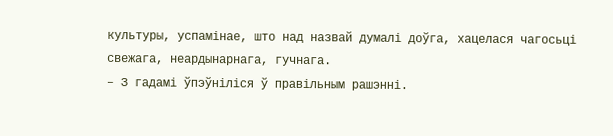культуры, успамінае, што над назвай думалі доўга, хацелася чагосьці свежага, неардынарнага, гучнага.
– З гадамі ўпэўніліся ў правільным рашэнні.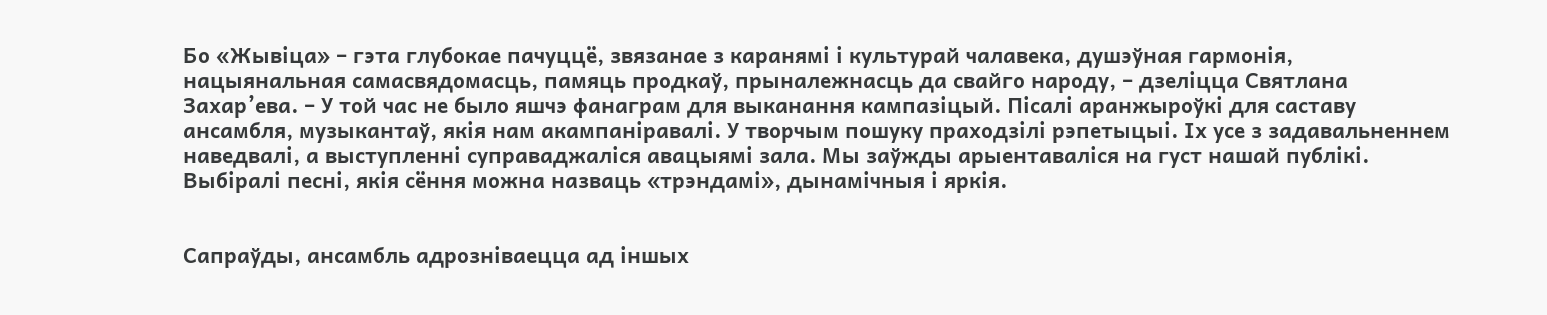Бо «Жывіца» – гэта глубокае пачуццё, звязанае з каранямі і культурай чалавека, душэўная гармонія, нацыянальная самасвядомасць, памяць продкаў, прыналежнасць да свайго народу, – дзеліцца Святлана Захар’ева. – У той час не было яшчэ фанаграм для выканання кампазіцый. Пісалі аранжыроўкі для саставу ансамбля, музыкантаў, якія нам акампаніравалі. У творчым пошуку праходзілі рэпетыцыі. Іх усе з задавальненнем наведвалі, а выступленні суправаджаліся авацыямі зала. Мы заўжды арыентаваліся на густ нашай публікі. Выбіралі песні, якія сёння можна назваць «трэндамі», дынамічныя і яркія.


Сапраўды, ансамбль адрозніваецца ад іншых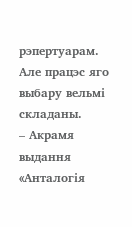рэпертуарам. Але працэс яго выбару вельмі складаны.
– Акрамя выдання «Анталогія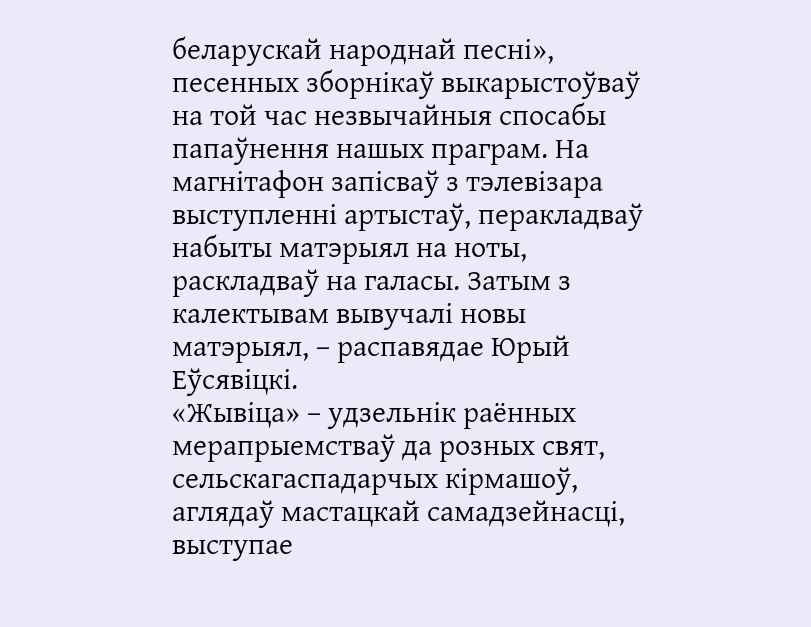беларускай народнай песні», песенных зборнікаў выкарыстоўваў на той час незвычайныя спосабы папаўнення нашых праграм. На магнітафон запісваў з тэлевізара выступленні артыстаў, перакладваў набыты матэрыял на ноты, раскладваў на галасы. Затым з калектывам вывучалі новы матэрыял, – распавядае Юрый Еўсявіцкі.
«Жывіца» – удзельнік раённых мерапрыемстваў да розных свят, сельскагаспадарчых кірмашоў, аглядаў мастацкай самадзейнасці, выступае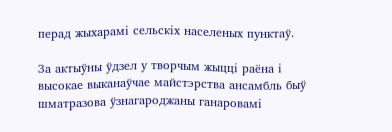перад жыхарамі сельскіх населеных пунктаў.

За актыўны ўдзел у творчым жыцці раёна і высокае выканаўчае майстэрства ансамбль быў шматразова ўзнагароджаны ганаровамі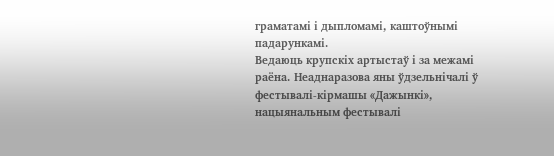граматамі і дыпломамі, каштоўнымі падарункамі.
Ведаюць крупскіх артыстаў і за межамі раёна. Неаднаразова яны ўдзельнічалі ў фестывалі-кірмашы «Дажынкі», нацыянальным фестывалі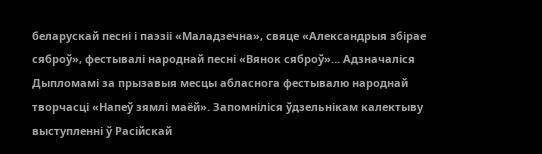беларускай песні і паэзіі «Маладзечна», свяце «Александрыя збірае сяброў», фестывалі народнай песні «Вянок сяброў»… Адзначаліся Дыпломамі за прызавыя месцы абласнога фестывалю народнай творчасці «Напеў зямлі маёй». Запомніліся ўдзельнікам калектыву выступленні ў Расійскай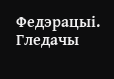Федэрацыі. Гледачы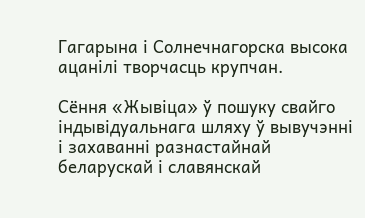Гагарына і Солнечнагорска высока ацанілі творчасць крупчан.

Сёння «Жывіца» ў пошуку свайго індывідуальнага шляху ў вывучэнні і захаванні разнастайнай беларускай і славянскай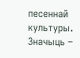песеннай культуры. Значыць –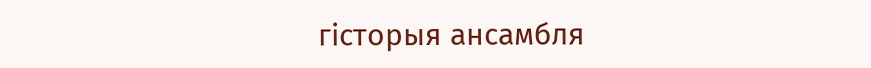гісторыя ансамбля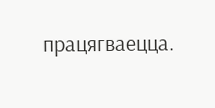працягваецца.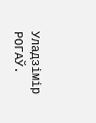Уладзімір РОГАЎ.